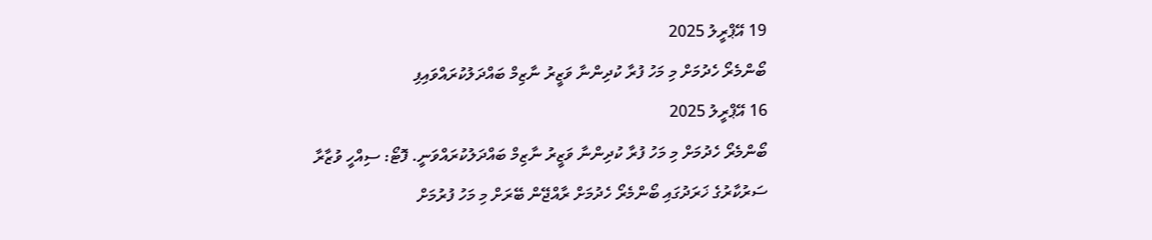19 އޭޕްރީލު 2025
ބޯންމެރޯ ހެދުމަށް މި މަހު ފުރާ ކުދިންނާ ވަޒީރު ނާޒިމް ބައްދަލުކުރައްވައިފި
16 އޭޕްރީލު 2025
ބޯންމެރޯ ހެދުމަށް މި މަހު ފުރާ ކުދިންނާ ވަޒީރު ނާޒިމް ބައްދަލުކުރައްވަނީ. ފޮޓޯ: ސިއްހީ ވުޒާރާ
ސަރުކާރުގެ ޚަރަދުގައި ބޯންމެރޯ ހެދުމަށް ރާއްޖޭން ބޭރަށް މި މަހު ފުރުމަށް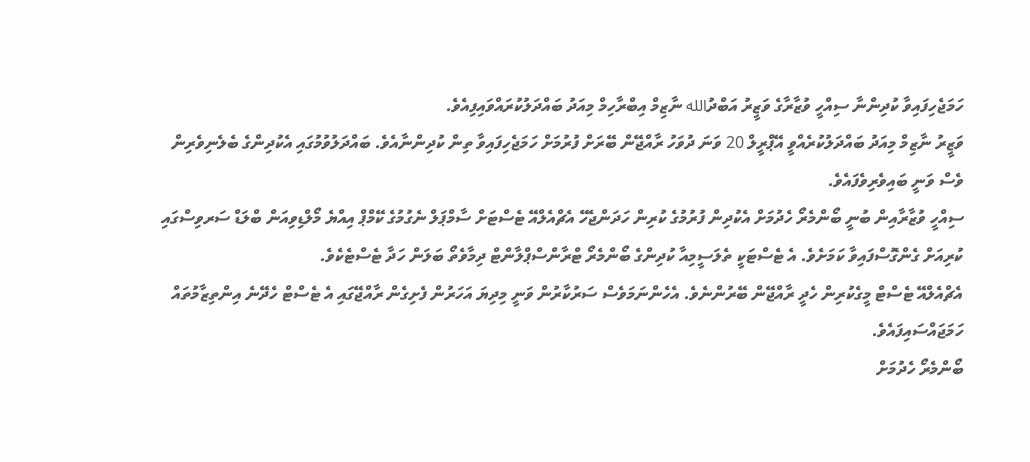ހަމަޖެހިފައިވާ ކުދިންނާ ސިއްހީ ވުޒާރާގެ ވަޒީރު އަބްދުالله ނާޒިމް އިބްރާހިމް މިއަދު ބައްދަލުކުރައްވައިފިއެވެ.
ވަޒީރު ނާޒިމް މިއަދު ބައްދަލުކުރެއްވީ އޭޕްރީލް 20 ވަނަ ދުވަހު ރާއްޖޭން ބޭރަށް ފުރުމަށް ހަމަޖެހިފައިވާ ތިން ކުދިންނާއެވެ. ބައްދަލުވުމުގައި އެކުދިންގެ ބެލެނިވެރިން ވެސް ވަނީ ބައިވެރިވެފައެވެ.
ސިއްހީ ވުޒާރާއިން ބުނީ ބޯންމެރޯ ހެދުމަށް އެކުދިން ފުރުމުގެ ކުރިން ހަދަންޖެހޭ އެޗްއެލްއޭ ޓެސްޓަށް ސާމްޕަލް ނެގުމުގެ ކޭމްޕް އިއްޔެ މޯލްޑިވިއަން ބްލަޑް ސަރވިސްގައި ކުރިއަށް ގެންގޮސްފައިވާ ކަމަށެވެ. އެ ޓެސްޓަކީ ތެލަސީމިއާ ކުދިންގެ ބޯންމެރޯ ޓްރާންސްޕްލާންޓް ދިމާވެތޯ ބަލަން ހަދާ ޓެސްޓެކެވެ.
އެޗްއެލްއޭ ޓެސްޓް މީގެކުރިން ހެދީ ރާއްޖޭން ބޭރުންނެވެ. އެހެންނަމަވެސް ސަރުކާރުން ވަނީ މިދިޔަ އަހަރުން ފެށިގެން ރާއްޖޭގައި އެ ޓެސްޓް ހެދޭނެ އިންތިޒާމުތައް ހަމަޖައްސައިފައެވެ.
ބޯންމެރޯ ހެދުމަށް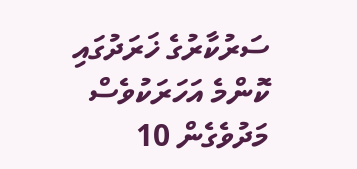ސަރުކާރުގެ ޚަރަދުގައި ކޮންމެ އަހަރަކުވެސް މަދުވެގެން 10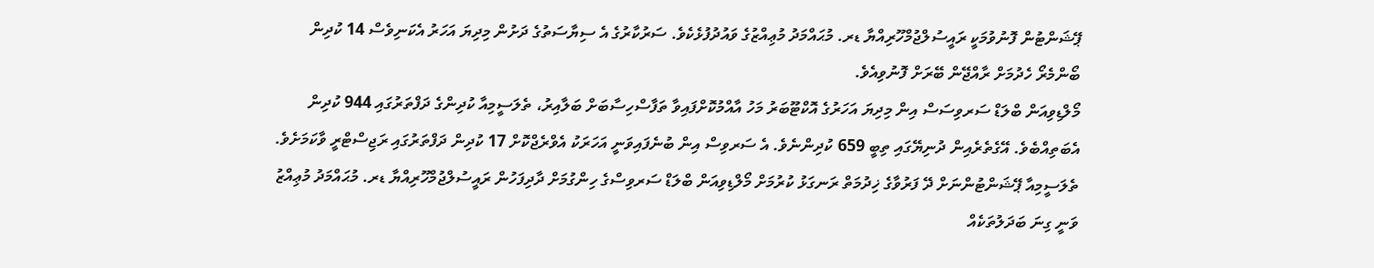ޕޭޝަންޓުން ފޮނުވުމަކީ ރައީސުލްޖުމްހޫރިއްޔާ ޑރ. މުޙައްމަދު މުޢިއްޒުގެ ވައުދުފުޅެކެވެ. ސަރުކާރުގެ އެ ސިޔާސަތުގެ ދަށުން މިދިޔަ އަހަރު އެކަނިވެސް 14 ކުދިން ބޯންމެރޯ ހެދުމަށް ރާއްޖޭން ބޭރަށް ފޮނުވިއެވެ.
މޯލްޑިވިއަން ބްލަޑް ސަރވިސަސް އިން މިދިޔަ އަހަރުގެ އޮކްޓޫބަރު މަހު އާއްމުކޮށްފައިވާ ތަފާސްހިސާބަށް ބަލާއިރު، ތެލަސީމިއާ ކުދިންގެ ދަފްތަރުގައި 944 ކުދިން އެބަތިއްބެވެ. އޭގެތެރެއިން ދުނިޔޭގައި ތިބީ 659 ކުދިންނެވެ. އެ ސަރވިސް އިން ބުނެފައިވަނީ އަހަރަކު އެވްރެޖްކޮށް 17 ކުދިން ދަފްތަރުގައި ރަޖިސްޓްރީ ވާކަމަށެވެ.
ތެލަސީމިއާ ޕޭޝަންޓުންނަށް ދޭ ފަރުވާގެ ޚިދުމަތް ރަނގަޅު ކުރުމަށް މޯލްޑިވިއަން ބްލަޑް ސަރވިސްގެ ހިންގުމަށް ދާދިފަހުން ރައީސުލްޖުމްހޫރިއްޔާ ޑރ. މުޙައްމަދު މުޢިއްޒު ވަނީ ގިނަ ބަދަލުތަކެއް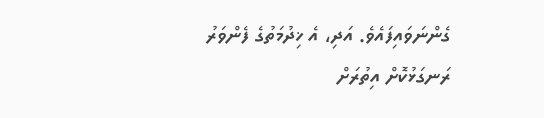ގެންނަވައިފައެވެ. އަދި، އެ ޚިދުމަތުގެ ފެންވަރު ރަނގަޅުކޮށް އިތުރަށް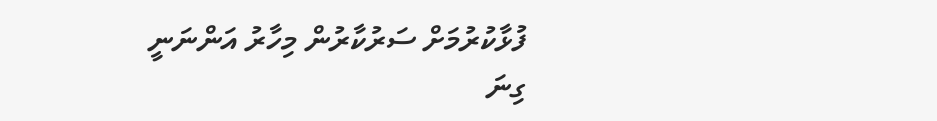ފުޅާކުރުމަށް ސަރުކާރުން މިހާރު އަންނަނީ ގިނަ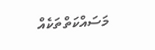މަސައްކަތްތަކެއް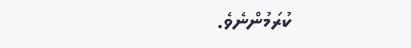ކުރަމުންނެވެ.